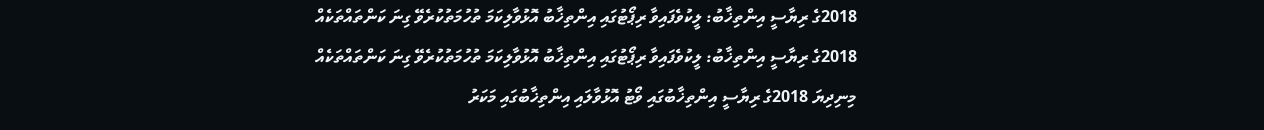2018ގެ ރިޔާސީ އިންތިޚާބު: ލީކުވެފައިވާ ރިޕޯޓުގައި އިންތިޚާބު އޮޅުވާލިކަމަ ތުހުމަތުކުރެވޭ ގިނަ ކަންތައްތަކެއް
2018ގެ ރިޔާސީ އިންތިޚާބު: ލީކުވެފައިވާ ރިޕޯޓުގައި އިންތިޚާބު އޮޅުވާލިކަމަ ތުހުމަތުކުރެވޭ ގިނަ ކަންތައްތަކެއް
މިނިދިޔަ 2018ގެ ރިޔާސީ އިންތިޚާބުގައި ވޯޓު އޮޅުވާލައި އިންތިޚާބުގައި މަކަރު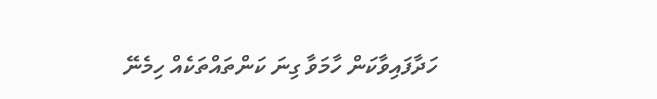ހަދާފައިވާކަން ހާމަވާ ގިނަ ކަންތައްތަކެއް ހިމެނޭ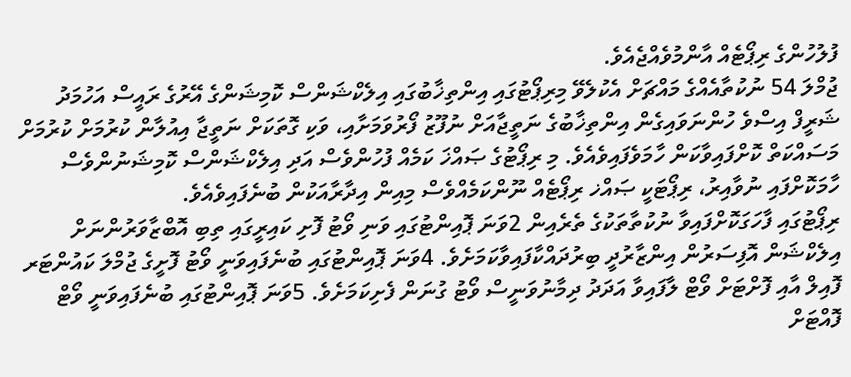ފުލުހުންގެ ރިޕޯޓެއް އާންމުވެއްޖެއެވެ.
ޖުމްލަ 54 ނުކުތާއެއްގެ މައްޗަށް އެކުލެވޭ މިރިޕޯޓުގައި އިންތިޚާބުގައި އިލެކްޝަންސް ކޮމިޝަންގެ އޭރުގެ ރައީސް އަހުމަދު ޝަރީފް އިސްވެ ހުންނަވައިގެން އިންތިޚާބުގެ ނަތީޖާއަށް ނުފޫޒު ފޯރުވަމަށާއި، ވަކި ގޮތަކަށް ނަތީޖާ އިއުލާން ކުރުމަށް ކުރުމަށް މަސައްކަތް ކޮށްފައިވާކަން ހާމަވެފައިވެއެވެ. މި ރިޕޯޓުގެ ޞައްޚަ ކަމެއް ފުހުންވެސް އަދި އިލެކްޝަންސް ކޮމިޝަނުންވެސް ހާމަކޮށްފައި ނުވާއިރު، ރިޕޯޓަކީ ޞައްޚ ރިޕޯޓެއް ނޫންކަމެއްވެސް މިއިން އިދާރާއަކުން ބުނެފައިވެއެވެ.
ރިޕޯޓުގައި ފާހަގަކޮށްފައިވާ ނުކުތާތަކުގެ ތެރެއިން 2ވަނަ ޕޮއިންޓުގައި ވަނި ވޯޓު ފޮށި ކައިރީގައި ތިބި އޮބްޒާވަރުންނަށް އިލެކްޝަން އޮފިސަރުން އިންޒާރުދީ ބިރުދައްކާފައިވާކަމަށެވެ. 4ވަނަ ޕޮއިންޓުގައި ބުނެފައިވަނީ ވޯޓު ފޮށީގެ ޖުމްލަ ކައުންޓަރ ފޮއިލް އާއި ފޮށްޓަށް ވޯޓް ލާފައިވާ އަދަދު ދިމާނުވަނީސް ވޯޓު ގުނަން ފެށިކަމަށެވެ. 5ވަނަ ޕޮއިންޓުގައި ބުނެފައިވަނީ ވޯޓް ފޮއްޓަށް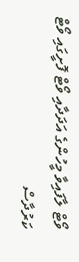ވޯޓް ލާފައިވާ މީހުންގެ އަދަދާއި ވޯޓް ފޮށީގައި ވޯޓް ކަރުދާސް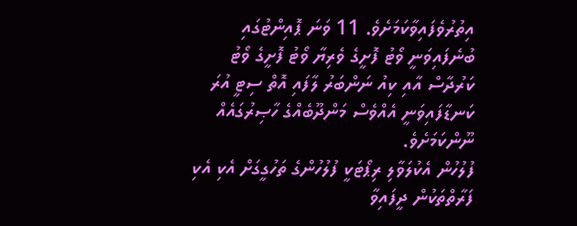އިތުރުވެފައިވާކަމަށެވެ. 11 ވަނަ ޕޮއިންޓުގައި ބުނެފައިވަނީ ވޯޓު ފޮށީގެ ވެރިޔާ ވޯޓު ފޮށީގެ ވޯޓު ކަރުދާސް އާއި ކިއު ނަންބަރު ލާފައި އޮތް ސިޓީ އުރަ ކަނޑާފައިވަނީ އެއްވެސް މަންދޫބެއްގެ ހާޞިރުގައެއް ނޫންކަމަށެވެ.
ފުލުހުން އެކުލަވާލި ރިޕޯޓަކީ ފުލުހުންގެ ތަހުގީގަށް އެކި އެކި ފަރާތްތަކުން ދީފައިވާ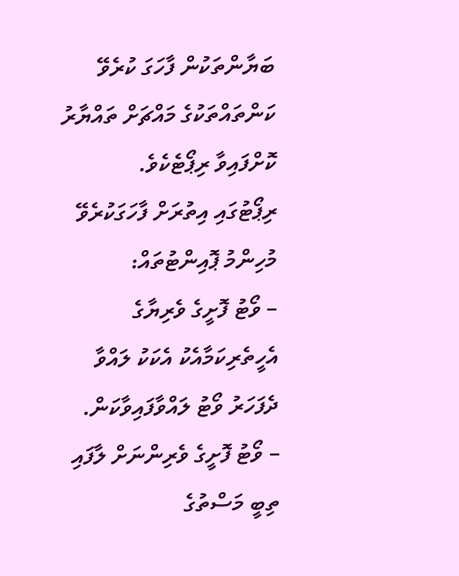ބަޔާންތަކުން ފާހަގަ ކުރެވޭ ކަންތައްތަކުގެ މައްޗަށް ތައްޔާރު ކޮށްފައިވާ ރިޕޯޓެކެވެ.
ރިޕޯޓުގައި އިތުރަށް ފާހަގަކުރެވޭ މުހިންމު ޕޮއިންޓުތައް:
– ވޯޓު ފޮށީގެ ވެރިޔާގެ އެހީތެރިކަމާއެކު އެކަކު ލައްވާ ދެފަހަރު ވޯޓު ލައްވާފައިވާކަން.
– ވޯޓު ފޮށީގެ ވެރިންނަށް ލާފައި ތިބީ މަސްތުގެ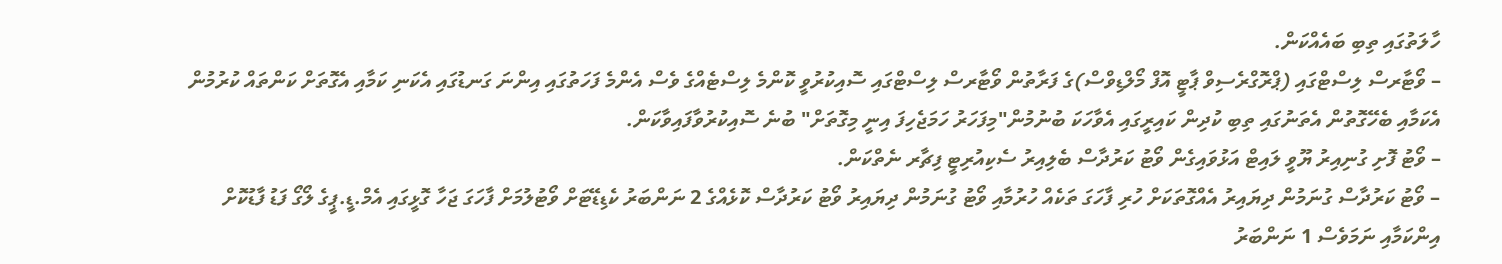ހާލަތުގައި ތިބި ބައެއްކަން.
– ވޯޓާރސް ލިސްޓްގައި (ޕްރޮގްރެސިވް ޕާޓީ އޮފް މޯލްޑިވްސް)ގެ ފަރާތުން ވޯޓާރސް ލިސްޓްގައި ސޮއިކުރުވީ ކޮންމެ ލިސްޓެއްގެ ވެސް އެންމެ ފަހަތުގައި އިންނަ ގަނޑުގައި އެކަނި ކަމާއި އެގޮތަށް ކަންތައް ކުރުމުން އެކަމާއި ބެހޭގޮތުން އެތަނުގައި ތިބި ކުދިން ކައިރީގައި އެވާހަކަ ބުނުމުން"މިފަހަރު ހަމަޖެހިފަ އިނީ މިގޮތަށް" ބުނެ ސޮއިކުރުވާފައިވާކަން.
– ވޯޓު ފޮށި ގުނިއިރު ޔޫވީ ލައިޓް އަޅުވައިގެން ވޯޓު ކަރުދާސް ބެލިއިރު ސެކިއުރިޓީ ފިޗާރ ނެތްކަން.
– ވޯޓު ކަރުދާސް ގުނަމުން ދިޔައިރު އެއްގޮތަކަށް ހުރި ފާހަގަ ތަކެއް ހުރުމާއި ވޯޓު ގުނަމުން ދިޔައިރު ވޯޓު ކަރުދާސް ކޮޅެއްގެ 2 ނަންބަރު ކެޑިޑޭޓަށް ވޯޓުލުމަށް ފާހަގަ ޖަހާ ގޮޅީގައި އެމް.ޑީ.ޕީގެ ލޯގޯ ފަޑު ފާޑުކޮށް އިންކަމާއި ނަމަވެސް 1 ނަންބަރު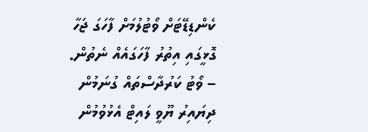ކެންޑިޑޭޓަށް ވޯޓުލުމަށް ފާހަގަ ޖަހާ ގޮޅީގައި އިތުރު ފާހަގައެއް ނެތުން.
– ވޯޓު ކަރުދާސްތައް ގުނަމުން ދިޔައިރު ޔޫވީ ލައިޓް އެޅުވުމުން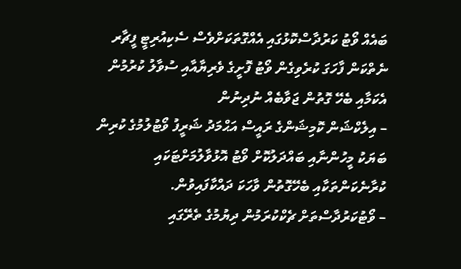ބައެއް ވޯޓު ކަރުދާސްކޮޅުގައި އެއްގޮތަކަށްވެސް ސެކިއުރިޓީ ފީޗާރ ނެތްކަން ފާހަގަ ކުރެވިގެން ވޯޓު ފޮށީގެ ވެރިޔާއާއި ސުވާލު ކުރުމުން އެކަމާއި ބެހޭ ގޮތުން ޖަވާބެއް ނުދިނުން
– އިލެކްޝަން ކޮމިޝަންގެ ރައީސް އަޙްމަދު ޝަރީފު ވޯޓުލުމުގެ ކުރިން ބަޔަކު މީހުންނާއި ބައްދަލުކޮށް ވޯޓު އޮޅުވާލުމަށްޓަކައި ކުރާނެކަންތަކާއި ބެހޭގޮތުން ވާހަކަ ދައްކާފައިވުން.
– ވޯޓުކަރުދާސްތަށް ޗެކްކުރަމުން ދިޔުމުގެ ތެރޭގައި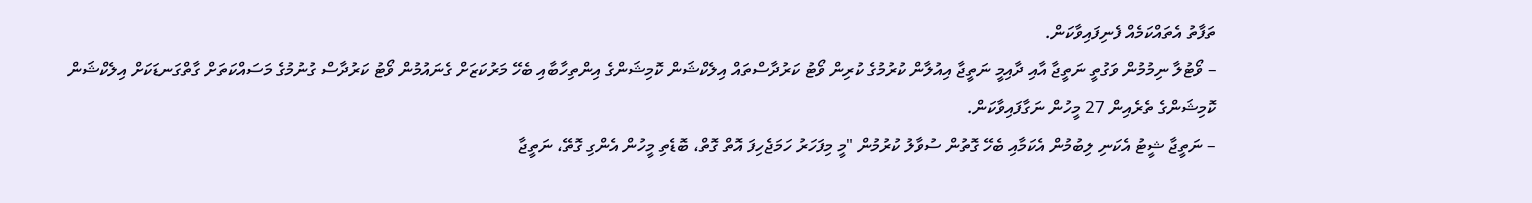ތަފާތު އެތައްކަމެއް ފެނިފައިވާކަން.
– ވޯޓުލާ ނިމުމުން ވަގުތީ ނަތީޖާ އާއި ދާއިމީ ނަތީޖާ އިއުލާން ކުރުމުގެ ކުރިން ވޯޓު ކަރުދާސްތައް އިލެކްޝަން ކޮމިޝަންގެ އިންތިހާބާއި ބެހޭ މަރުކަޒަށް ގެނައުމުން ވޯޓު ކަރުދާސް ގުނުމުގެ މަސައްކަތަށް ގާތްގަނޑަކަށް އިލެކްޝަން ކޮމިޝަންގެ ތެރެއިން 27 މީހުން ނަގާފައިވާކަން.
– ނަތީޖާ ޝީޓު އެކަނި ލިބުމުން އެކަމާއި ބެހޭ ގޮތުން ސުވާލު ކުރުމުން "މީ މިފަހަރު ހަމަޖެހިފަ އޮތް ގޮތް، ބޮޑެތި މީހުން އެންގި ގޮތޭ، ނަތީޖާ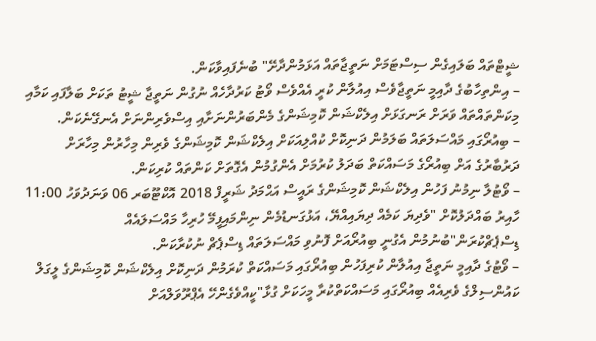ޝީޓްތައް ބަލައިގެން ސިސްޓަމަށް ނަތީޖާތައް އަޅަމުންދާށޭ" ބުނެފައިވާކަން.
– އިންތިހާބުގެ ދާއިމީ ނަތީޖާވެސް އިއުލާން ކުރީ އެއްވެސް ވޯޓު ކަރުދާހެއް ނުގުން ނަތީޖާ ޝީޓު ތަކަށް ބަލާފައި ކަމާއި މިކަންތައްތައް ވަރަށް ރަނގަޅަށް އިލެކްޝަން ކޮމިޝަންގެ މެންބަރުންނަށާއި އިސްވެރިންނަށް އެނގޭނެކަން.
– ބިއުރޯގައި މައްސަލަތައް ބަލަމުން ދަނިކޮށް ކުއްލިއަކަށް އިލެކްޝަން ކޮމިޝަންގެ ވެރިން މިހާރުން މިހާރަށް ދަރުބާރުގެ އަށް ބިއުރޯގެ މަސައްކަތް ބަދަލު ކުރުމަށް އެންގުމުން އެގޮތަށް ކަންތައް ކުރިކަން.
– ވޯޓުލާ ނިމުނު ފަހުން އިލެކްޝަން ކޮމިޝަންގެ ރައީސް އަޙްމަދު ޝަރީފް 2018 އޮކްޓޫބަރ 06 ވަނަދުވަހު 11:00 ހާއިރު ބައްދަލުކޮށް "ވެދިޔަ ކަމެއް ދިޔައިއްޔޭ، އަޅުގަނޑުމެން ނިންމައިފީމޭ ހުރިހާ މައްސަލައެއް ޑިސްޕެޗްކުރަން"ބުނުމުން އެގުނީ ބިއުރޯއަށް ފޮނުވި މައްސަލަތައް ޑިސްޕެޗް ނުކުރާކަން.
– ވޯޓުގެ ދާއިމީ ނަތީޖާ އިއުލާން ކުރިފަހުން ބިއުރޯގައި މަސައްކަތް ކުރަމުން ދަނިކޮށް އިލެކްޝަން ކޮމިޝަންގެ ލީގަލް ކައުންސިލްގެ ވެރިއެއް ބިއުރޯގައި މަސައްކަތްކުރާ މީހަކަށް ގުޅާ"ކީއްވެގެންހޭ އެޕްރޫވަލްއަށް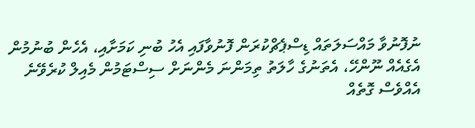ނުފޮނުވާ މައްސަލަތައް ޑިސްޕެޗްކުރަން ފޮނުވާފައި އެހު ބުނި ކަމަށާއި، އެހެން ބުނުމުން އެގެއެއް ނޫންހޭ، އެތަނުގެ ހާލަތު ތިމަންނަ މެންނަށް ސިސްޓަމުން މެއިލް ކުރެވޭނެ އެއްވެސް ގޮތެއް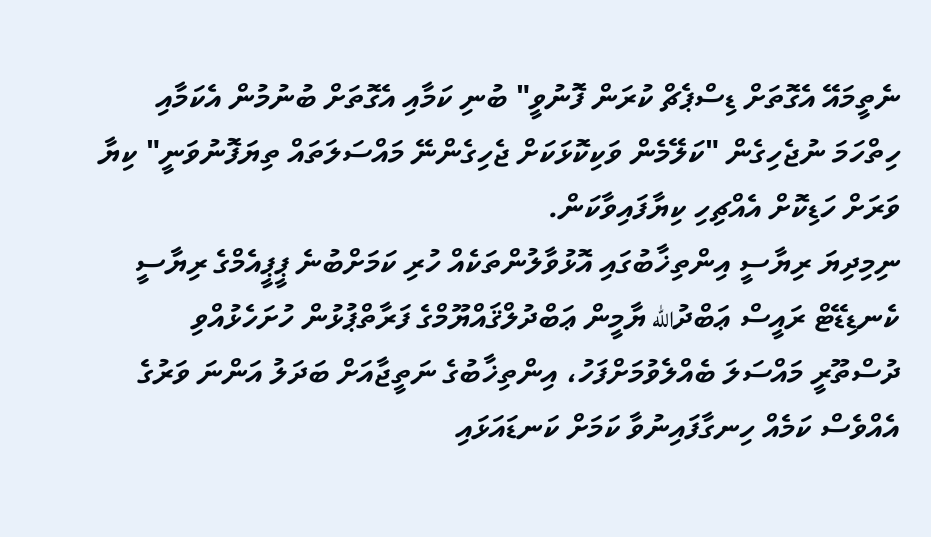ނެތީމައޭ އެގޮތަށް ޑިސްޕެޗް ކުރަން ފޮނުވީ" ބުނި ކަމާއި އެގޮތަށް ބުނުމުން އެކަމާއި ހިތްހަމަ ނުޖެހިގެން "ކަލޭމެން ވަކިކޮޅަކަށް ޖެހިގެންނޭ މައްސަލަތައް ތިޔަފޮނުވަނީ" ކިޔާ ވަރަށް ހަޑިކޮށް އެއްޗިހި ކިޔާފައިވާކަން.
ނިމިދިޔަ ރިޔާސީ އިންތިޚާބުގައި އޮޅުވާލުންތަކެއް ހުރި ކަމަށްބުނެ ޕީޕީއެމްގެ ރިޔާސީ ކެނޑިޑޭޓް ރައީސް ޢަބްދުالله ޔާމީން ޢަބްދުލްޤައްޔޫމްގެ ފަރާތްޕުޅުން ހުށަހެޅުއްވި ދުސްތޫރީ މައްސަލަ ބެއްލެވުމަށްފަހު، އިންތިޚާބުގެ ނަތީޖާއަށް ބަދަލު އަންނަ ވަރުގެ އެއްވެސް ކަމެއް ހިނގާފައިނުވާ ކަމަށް ކަނޑައަޅައި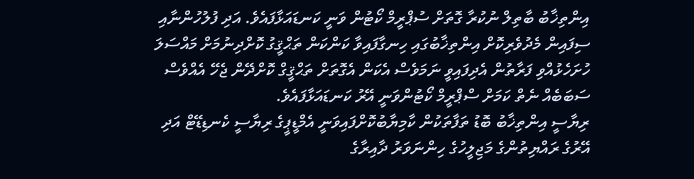އިންތިޚާބު ބާތިލް ނުކުރާ ގޮތަށް ސުޕްރީމް ކޯޓުން ވަނީ ކަނޑައަޅާފައެވެ. އަދި ފުލުހުންނާއި ސިފައިން މެދުވެރިކޮށް އިންތިޚާބުގައި ހިނގާފައިވާ ކަންކަން ތަޙްޤީގު ކޮށްދިނުމަށް މައްސަލަ ހުށަހެޅުއްވި ފަރާތުން އެދިފައިވީ ނަމަވެސް އެކަން އެގޮތަށް ތަޙްޤީގް ކޮށްދޭން ޖެހޭ އެއްވެސް ސަބަބެއް ނެތް ކަމަށް ސްޕްރީމް ކޯޓުންވަނީ އޭރު ކަނޑައަޅާފައެވެ.
ރިޔާސީ އިންތިޚާބު ބޮޑު ތަފާތަކުން ކާމިޔާބުކޮށްފައިވަނީ އެމްޑީޕީގެ ރިޔާސީ ކެނޑިޑޭޓް އަދި އޭރުގެ ރައްޔިތުންގެ މަޖިލީހުގެ ހިންނަވަރު ދާއިރާގެ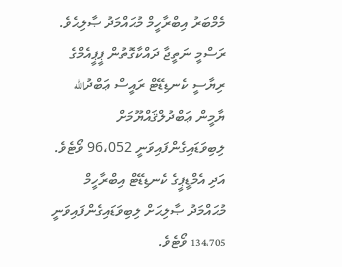މެމްބަރު އިބްރާހީމް މުޙައްމަދު ޞާލިޙެވެ. ރަސްމީ ނަތީޖާ ދައްކާގޮތުން ޕީޕީއެމްގެ ރިޔާސީ ކެނޑިޑޭޓް ރައީސް ޢަބްދުالله ޔާމީން ޢަބްދުލްޤައްޔޫމަށް ލިބިވަޑައިގެންފައިވަނީ 96،052 ވޯޓެވެ. އަދި އެމްޑީޕީގެ ކެނޑިޑޭޓް އިބްރާހީމް މުޙައްމަދު ޞާލިޙަށް ލިބިވަޑައިގެންފައިވަނީ 134،705 ވޯޓެވެ.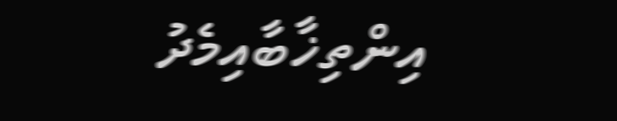އިންތިޚާބާއިމެދު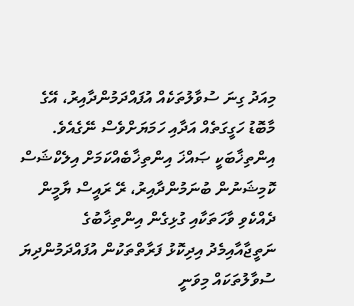މިއަދު ގިނަ ސުވާލުތަކެއް އުފައްދަމުންދާއިރު، އޭގެ މާބޮޑު ހަގީގަތެއް އަދާއި ހަމަޔަށްވެސް ނޭގެއެވެ. އިންތިޚާބަކީ ޞައްޚަ އިންތިޚާބެއްކަމަށް އިލެކްޝަސް ކޮމިޝަނުން ބުނަމުންދާއިރު، ރޭ ރައީސް ޔާމީން ދެއްކެވި ވާހަތަކާއި ގުޅިގެން އިންތިޚާބުގެ ނަތީޖާއާއިމެދު އިދިކޮޅު ފަރާތްތަކުން އުފައްދަމުންދިޔަ ސުވާލުތަކައް މިވަނީ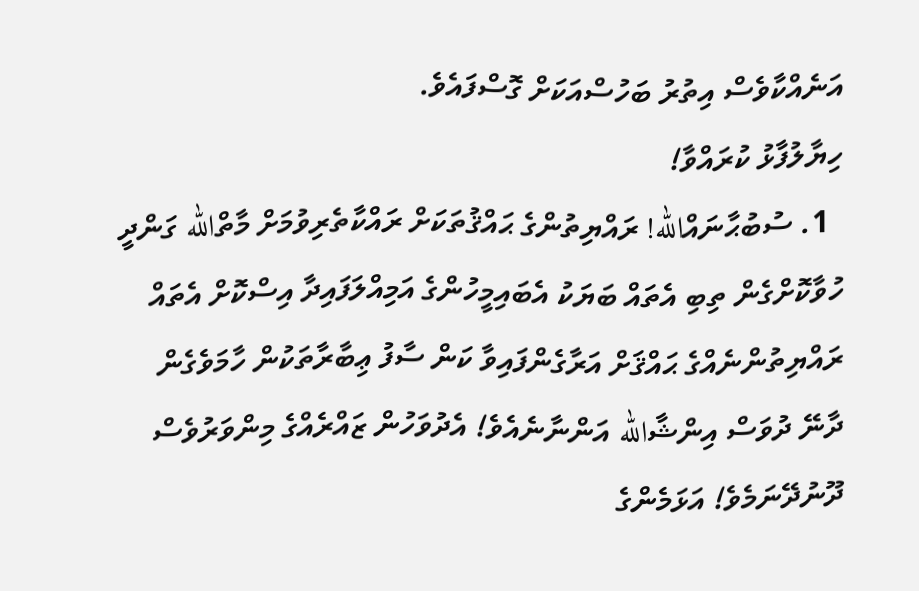އަނެއްކާވެސް އިތުރު ބަހުސްއަކަށް ގޮސްފައެވެ.
ހިޔާލުފާޅު ކުރައްވާ!
  1. ސުބުޙާނައްالله! ރައްޔިތުންގެ ޙައްޤުތަކަށް ރައްކާތެރިވުމަށް މާތްالله ގަންދީ ހުވާކޮށްގެން ތިބި އެތައް ބަޔަކު އެބައިމީހުންގެ އަމިއްލަފައިދާ އިސްކޮށް އެތައް ރައްޔިތުންނެއްގެ ޙައްޤަށް އަރާގެންފައިވާ ކަން ސާފު ޢިބާރާތަކުން ހާމަވެގެން ދާނޭ ދުވަސް އިންޝާالله އަންނާނެއެވެ! އެދުވަހުން ޒައްރެއްގެ މިންވަރުވެސް ދޫނުދޭނަމެވެ! އަޅަމެންގެ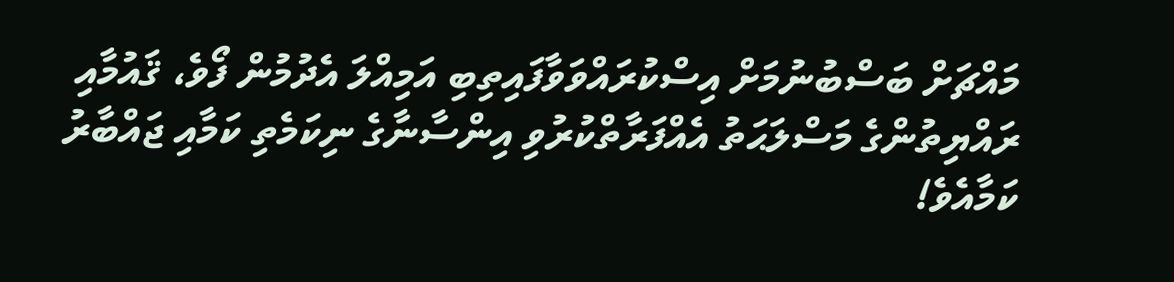މައްޗަށް ބަސްބުނުމަށް އިސްކުރައްވަވާފައިތިބި އަމިއްލަ އެދުމުން ފޯވެ، ޤައުމާއި ރައްޔިތުންގެ މަސްލަޙަތު އެއްފަރާތްކުރުވި އިންސާނާގެ ނިކަމެތި ކަމާއި ޖައްބާރު ކަމާއެވެ!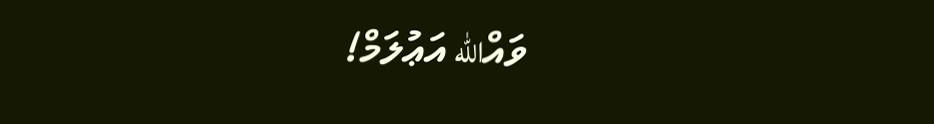ވައްالله އަޢުލަމް!